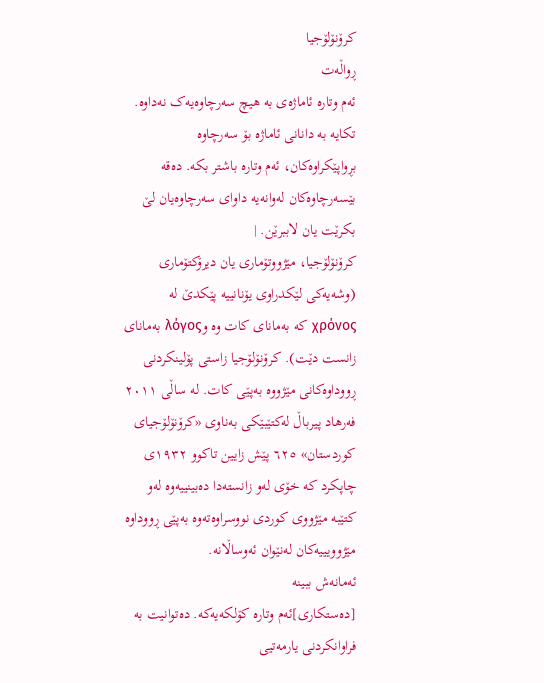کرۆنۆلۆجیا
ڕواڵەت
ئەم وتارە ئاماژەی بە ھیچ سەرچاوەیەک نەداوە. تکایە بە دانانی ئاماژە بۆ سەرچاوە بڕواپێکراوەکان، ئەم وتارە باشتر بکە. دەقە بێسەرچاوەکان لەوانەیە داوای سەرچاوەیان لێ بکرێت یان لاببرێن. |
کرۆنۆلۆجیا، مێژووتۆماری یان دیرۆکتۆماری (وشەیەکی لێکدراوی یۆنانییە پێکدێ لە χρόνος کە بەمانای کات وە وλόγος بەمانای زانست دێت). کرۆنۆلۆجیا زاستی پۆلینکردنی ڕووداوەکانی مێژووە بەپێی کات. لە ساڵی ٢٠١١ فەرھاد پیرباڵ لەکتێبێکی بەناوی «کرۆنۆلۆجیای کوردستان» ٦٢٥ پێش زایین تاکوو ١٩٣٢ی چاپکرد کە خۆی لەو زانستەدا دەبینییەوە لەو کتێبە مێژووی کوردی نووسراوەتەوە بەپێی ڕووداوە مێژوویییەکان لەنێوان ئەوساڵانە.
ئەمانەش ببینە
[دەستکاری]ئەم وتارە کۆلکەیەکە. دەتوانیت بە فراوانکردنی یارمەتیی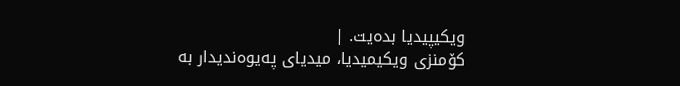ویکیپیدیا بدەیت. |
کۆمنزی ویکیمیدیا، میدیای پەیوەندیدار بە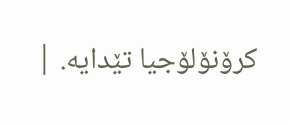کرۆنۆلۆجیا تێدایە. |